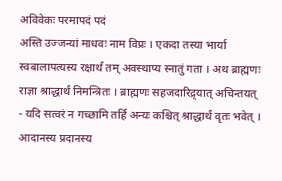अविवेकः परमापदं पदं
अस्ति उज्जन्यां माधवः नाम विप्रः । एकदा तस्या भार्या स्वबालापत्यस्य रक्षार्थं तम् अवस्थाप्य स्नातुं गता । अथ ब्राह्मणः राज्ञा श्राद्धार्थं निमन्त्रितः । ब्राह्मणः सहजदारिद्र्यात् अचिन्तयत् - यदि सत्वरं न गच्छामि तर्हि अन्यः कश्चित् श्राद्धार्थं वृतः भवेत् । आदानस्य प्रदानस्य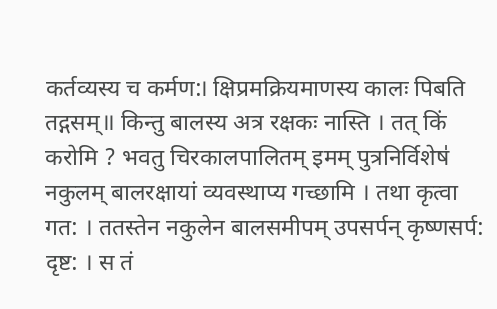कर्तव्यस्य च कर्मण:। क्षिप्रमक्रियमाणस्य कालः पिबति तद्गसम्॥ किन्तु बालस्य अत्र रक्षकः नास्ति । तत् किं करोमि ? भवतु चिरकालपालितम् इमम् पुत्रनिर्विशेष॑ नकुलम् बालरक्षायां व्यवस्थाप्य गच्छामि । तथा कृत्वा गत: । ततस्तेन नकुलेन बालसमीपम् उपसर्पन् कृष्णसर्प: दृष्ट: । स तं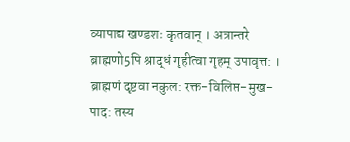व्यापाद्य खण्डशः कृतवान् । अत्रान्तरे ब्राह्मणो5पि श्राद्धं गृहीत्वा गृहम् उपावृत्त: । ब्राह्मणं दृष्टवा नकुल: रक्त-विलिप्त-मुख-पाद: तस्य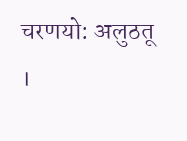चरणयो: अलुठतू ।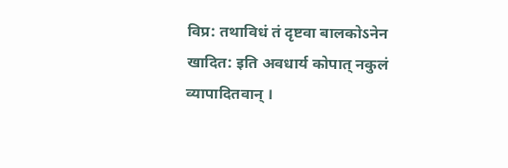विप्र: तथाविधं तं दृष्टवा बालकोऽनेन खादित: इति अवधार्य कोपात् नकुलं व्यापादितवान् ।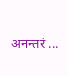अनन्तरं ...